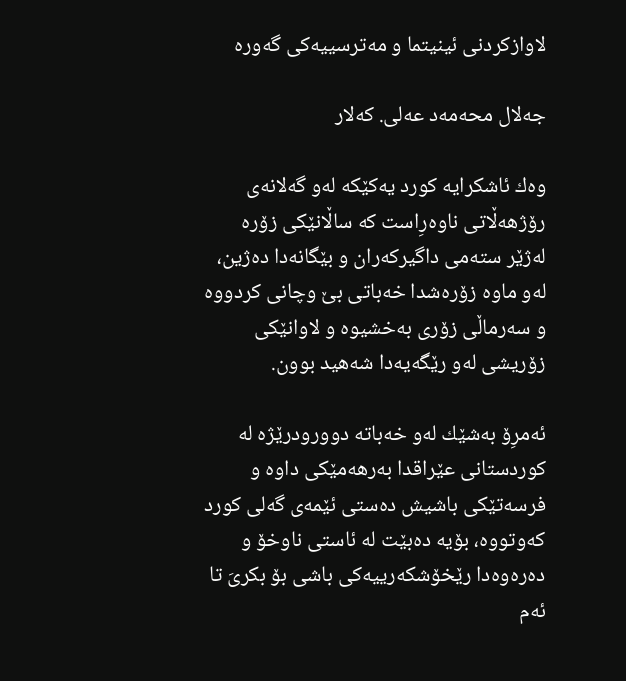لاوازكردنى ئینیتما و مه‌ترسییه‌كی گه‌وره‌

جه‌لال محه‌مه‌د عه‌لی. كه‌لار

وه‌ك ئاشكرایه‌ كورد یه‌كێكه‌ له‌و گه‌لانه‌ى رۆژهه‌ڵاتی ناوه‌رِاست كه‌ ساڵانێكی زۆره‌ له‌ژێر سته‌می داگیركه‌ران و بێگانه‌دا ده‌ژین، له‌و ماوه‌ زۆره‌شدا خه‌باتى بێ وچانی كردووه‌ و سه‌رماڵی زۆرى به‌خشیوه‌ و لاوانێكی زۆریشی له‌و رێگه‌یه‌دا شه‌هید بوون.

ئه‌مرِۆ به‌شێك له‌و خه‌باته‌ دوورودرێژه‌ له‌ كوردستانى عێراقدا به‌رهه‌مێكی داوه‌ و فرسه‌تێكی باشیش ده‌ستى ئێمه‌ى گه‌لی كورد كه‌وتووه‌، بۆیه‌ ده‌بێت له‌ ئاستى ناوخۆ و ده‌ره‌وه‌دا رێخۆشكه‌رییه‌كی باشی بۆ بكرىَ تا ئه‌م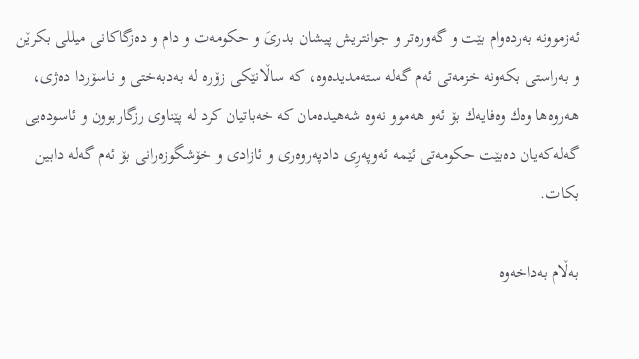ئه‌زموونه‌ به‌رده‌وام بێت و گه‌وره‌تر و جوانتریش پیشان بدرىَ و حكومه‌ت و دام و ده‌زگاكانى میللی بكرێن و به‌راستى بكه‌ونه‌ خزمه‌تى ئه‌م گه‌له‌ سته‌مدیده‌وه‌، كه‌ ساڵانێكی زۆره‌ له‌ به‌دبه‌ختى و ناسۆردا ده‌ژی، هه‌روه‌ها وه‌ك وه‌فایه‌ك بۆ ئه‌و هه‌موو نه‌وه‌ شه‌هیده‌مان كه‌ خه‌باتیان كرد له‌ پێناوى رزگاربوون و ئاسوده‌یی گه‌له‌كه‌یان ده‌بێت حكومه‌تى ئێمه‌ ئه‌وپه‌رِی دادپه‌روه‌رى و ئازادى و خۆشگوزه‌رانى بۆ ئه‌م گه‌له‌ دابین بكات.

به‌ڵام به‌داخه‌وه‌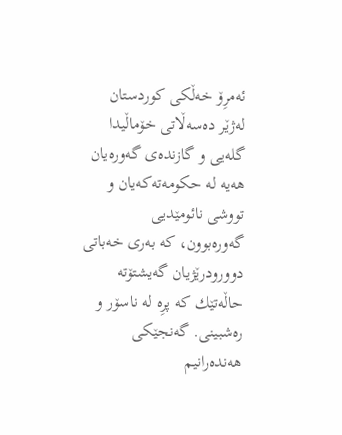ئه‌مرِۆ خه‌ڵكی كوردستان له‌ژێر ده‌سه‌ڵاتی خۆماڵیدا گله‌یی و گازنده‌ى گه‌وره‌یان هه‌یه‌ له‌ حكومه‌ته‌كه‌یان و تووشی نائومێدیی گه‌وره‌بوون، كه‌ به‌رى خه‌باتى دوورودرێژیان گه‌یشتۆته‌ حاڵه‌تێك كه‌ پرِه‌ له‌ ناسۆر و ره‌شبینى. گه‌نجێكی هه‌نده‌رانیم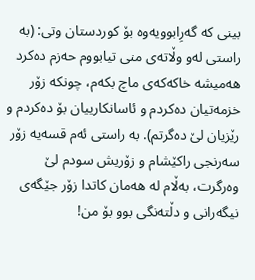بینى كه‌ گه‌رِابوویه‌وه‌ بۆ كوردستان وتى: (به‌ راستى له‌و وڵاته‌ى منى تیابووم حه‌زم ده‌كرد هه‌میشه‌ خاكه‌كه‌ى ماچ بكه‌م، چونكه‌ زۆر خزمه‌تیان ده‌كردم و ئاسانكارییان بۆ ده‌كردم و رێزیان لێ ده‌گرتم). به‌ راستى ئه‌م قسه‌یه‌ زۆر سه‌رنجی راكێشام و زۆریش سودم لێ وه‌رگرت، به‌ڵام له‌ هه‌مان كاتدا زۆر جێگه‌ى نیگه‌رانى و دڵته‌نگی بوو بۆ من!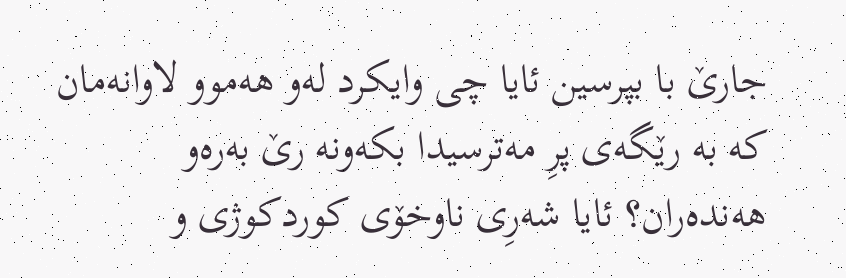جارێ با بپرسین ئایا چی وایكرد له‌و هه‌موو لاوانه‌مان كه‌ به‌ رێگه‌ى پرِ مه‌ترسیدا بكه‌ونه‌ رێ به‌ره‌و هه‌نده‌ران؟ ئایا شه‌رِی ناوخۆى كوردكوژی و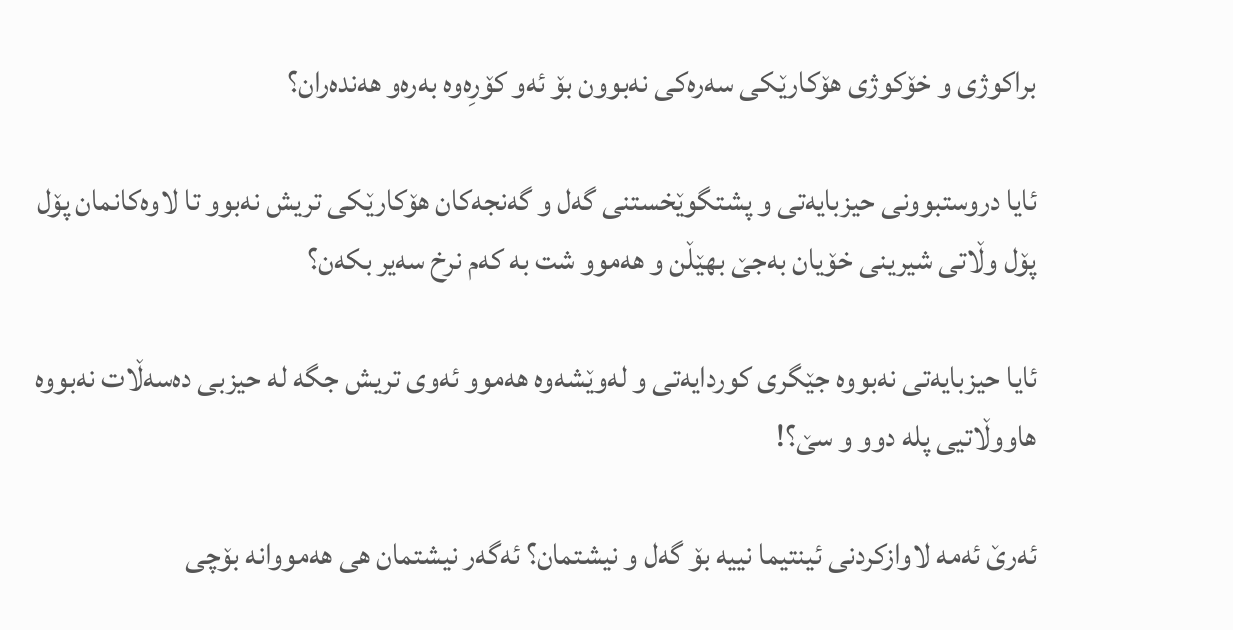براكوژی و خۆكوژی هۆكارێكی سه‌ره‌كی نه‌بوون بۆ ئه‌و كۆرِه‌وه‌ به‌ره‌و هه‌نده‌ران؟

ئایا دروستبوونى حیزبایه‌تى و پشتگوێخستنى گه‌ل و گه‌نجه‌كان هۆكارێكی تریش نه‌بوو تا لاوه‌كانمان پۆل پۆل وڵاتی شیرینى خۆیان به‌جێ بهێڵن و هه‌موو شت به‌ كه‌م نرخ سه‌یر بكه‌ن؟

ئایا حیزبایه‌تى نه‌بووه‌ جێگرى كوردایه‌تى و له‌وێشه‌وه‌ هه‌موو ئه‌وى تریش جگه‌ له‌ حیزبی ده‌سه‌ڵات نه‌بووه‌ هاووڵاتیی پله‌ دوو و سێ؟!

ئه‌رێ ئه‌مه‌ لاوازكردنى ئینتیما نییه‌ بۆ گه‌ل و نیشتمان؟ ئه‌گه‌ر نیشتمان هی هه‌مووانه‌ بۆچی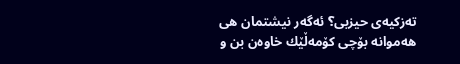ته‌زكیه‌ى حیزبی؟ ئه‌گه‌ر نیشتمان هی هه‌موانه‌ بۆچی كۆمه‌ڵێك خاوه‌ن بن و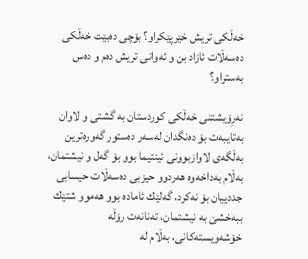خه‌ڵكی تریش خێرپێكراو؟ بۆچی ده‌بێت خه‌ڵكی ده‌سه‌ڵات ئازاد بن و ئه‌وانى تریش ده‌م و ده‌س به‌ستراو؟

نه‌رِۆیشتنى خه‌ڵكی كوردستان به‌ گشتى و لاوان به‌تایبه‌ت بۆ ده‌نگدان له‌سه‌ر ده‌ستور گه‌وره‌ترین به‌ڵگه‌ى لاوازبوونى ئینتیما بوو بۆ گه‌ل و نیشتمان، به‌ڵام به‌داخه‌وه‌ هه‌ردوو حیزبی ده‌سه‌ڵات حیسابی جددییان بۆ نه‌كرد، گه‌لێك ئاماده‌ بوو هه‌موو شتێك ببه‌خشێ به‌ نیشتمان، ته‌نانه‌ت رۆڵه‌ خۆشه‌ویسته‌كانى، به‌ڵام له‌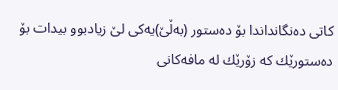كاتى ده‌نگانداندا بۆ ده‌ستور (به‌ڵێ)یه‌كى لێ زیادبوو بیدات بۆ ده‌ستورێك كه‌ زۆرێك له‌ مافه‌كانى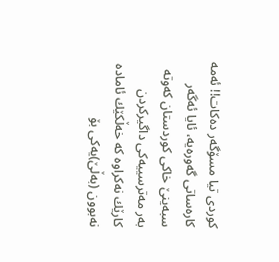كوردى تیا مسۆگه‌ر ده‌كات!! ئه‌مه‌ كاره‌ساتى گه‌وره‌یه‌، ئایا ئه‌گه‌ر سبه‌ینێ خاكی كوردستان كه‌وته‌ به‌ر مه‌ترسییه‌كی داگیركردن كارێك نه‌كراوه‌ كه‌ خه‌ڵكێك ئاماده‌ نه‌بوون (به‌ڵێ)یه‌كی بۆ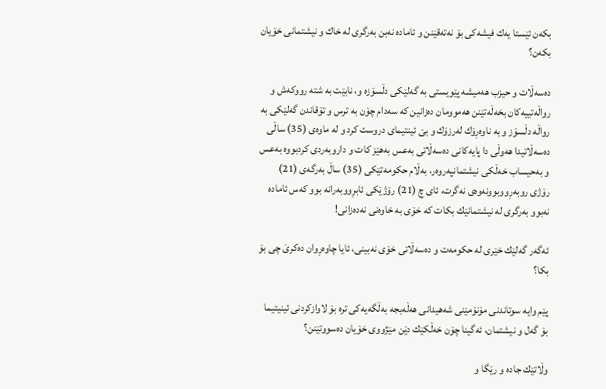بكه‌ن ئێستا یه‌ك فیشه‌كی بۆ نه‌ته‌قێنن و ئاماده‌ نه‌بن به‌رگرى له‌ خاك و نیشتمانى خۆیان بكه‌ن؟

ده‌سه‌ڵات و حیزب هه‌میشه‌ پێویستى به‌ گه‌لێكی دڵسۆزه‌ و، نابێت به‌ شته‌ رووكه‌ش و رواڵه‌تییه‌كان بخه‌ڵه‌تێنن هه‌موومان ده‌زانین كه‌ سه‌دام چۆن به‌ ترس و تۆقاندن گه‌لێكی به‌ رواڵه‌ دڵسۆز و به‌ ناوه‌رِۆك له‌رزۆك و بێ ئینتیماى دروست كرد و له‌ ماوه‌ى (35) ساڵی ده‌سه‌ڵاتیدا هه‌وڵی دا پایه‌كانى ده‌سه‌ڵاتی به‌عس به‌هێز كات و داروبه‌ردى كردبووه‌ به‌عس و به‌حیساب خه‌ڵكی نیشتمانپه‌روه‌ر، به‌ڵام حكومه‌تێكی (35) ساڵ به‌رگه‌ى (21) رۆژی روبه‌رِووبوونه‌وه‌ى نه‌گرت، ئاى چ (21) رۆژێكی ئابرِووبه‌رانه‌ بوو كه‌س ئاماده‌ نه‌بوو به‌رگرى له‌ نیشتمانێك بكات كه‌ خۆى به‌ خاوه‌نى نه‌ده‌زانى!

ئه‌گه‌ر گه‌لێك خێری له‌ حكومه‌ت و ده‌سه‌ڵاتى خۆى نه‌بینى، ئایا چاوه‌رِوان ده‌كرىَ چی بۆ بكا؟

پێم وایه‌ سوتاندنی مۆنۆمێنی شه‌هیدانى هه‌ڵه‌بجه‌ به‌ڵگه‌یه‌كی تره‌ بۆ لاوازكردنى ئینیتیما بۆ گه‌ل و نیشتمان، ئه‌گینا چۆن خه‌ڵكێك دێن مێژووی خۆیان ده‌سووتێنن؟

وڵاتێك جاده‌ و رێگا و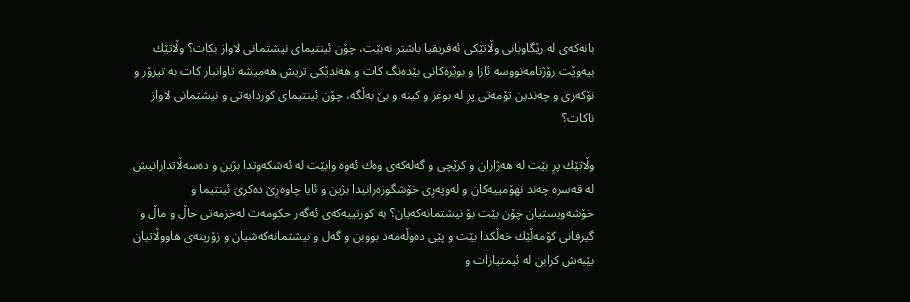بانه‌كه‌ى له‌ رێگاوبانی وڵاتێكی ئه‌فریقیا باشتر نه‌بێت، چۆن ئینتیماى نیشتمانى لاواز بكات؟ وڵاتێك بیه‌وێت رۆژنامه‌نووسه‌ ئازا و بوێره‌كانى بێده‌نگ كات و هه‌ندێكی تریش هه‌میشه‌ تاوانبار كات به‌ تیرۆر و نۆكه‌رى و چه‌ندین تۆمه‌تى پرِ له‌ بوغز و كینه‌ و بێ به‌ڵگه‌، چۆن ئینتیماى كوردایه‌تى و نیشتمانى لاواز ناكات؟

وڵاتێك پرِ بێت له‌ هه‌ژاران و كرێچی و گه‌له‌كه‌ى وه‌ك ئه‌وه‌ وابێت له‌ ئه‌شكه‌وتدا بژین و ده‌سه‌ڵاتدارانیش له‌ قه‌سره‌ چه‌ند نهۆمییه‌كان و له‌وپه‌رِی خۆشگوزه‌رانیدا بژین و ئایا چاوه‌رِێ ده‌كرىَ ئینتیما و خۆشه‌ویستیان چۆن بێت بۆ نیشتمانه‌كه‌یان؟ به‌ كورتییه‌كه‌ى ئه‌گه‌ر حكومه‌ت له‌خزمه‌تى حاڵ و ماڵ و گیرفانى كۆمه‌ڵێك خه‌ڵكدا بێت و پێی ده‌وڵه‌مه‌د بووبن و گه‌ل و نیشتمانه‌كه‌شیان و زۆرینه‌ى هاووڵاتیان بێبه‌ش كرابن له‌ ئیمتیازات و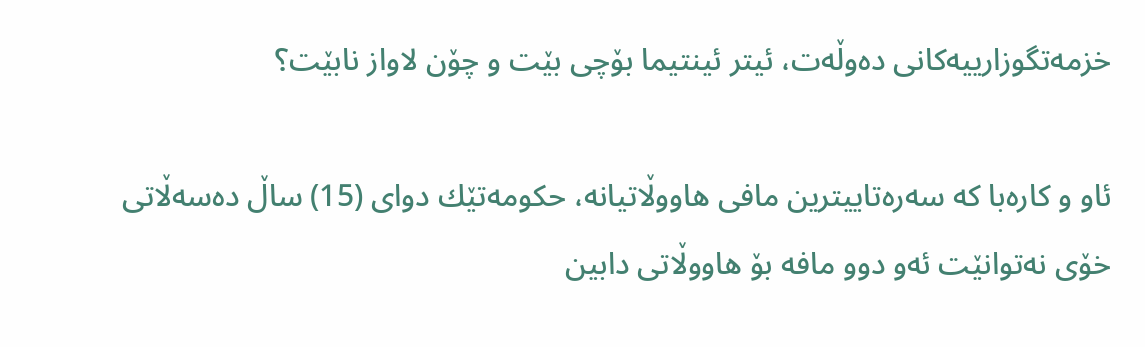خزمه‌تگوزارییه‌كانى ده‌وڵه‌ت، ئیتر ئینتیما بۆچی بێت و چۆن لاواز نابێت؟

ئاو و كاره‌با كه‌ سه‌ره‌تاییترین مافی هاووڵاتیانه‌، حكومه‌تێك دواى (15) ساڵ ده‌سه‌ڵاتى خۆى نه‌توانێت ئه‌و دوو مافه‌ بۆ هاووڵاتی دابین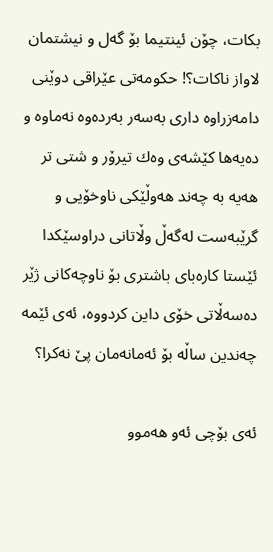بكات، چۆن ئینتیما بۆ گه‌ل و نیشتمان لاواز ناكات؟! حكومه‌تى عێراقی دوێنی دامه‌زراوه‌ دارى به‌سه‌ر به‌رده‌وه‌ نه‌ماوه‌ و ده‌یه‌ها كێشه‌ى وه‌ك تیرۆر و شتى تر هه‌یه‌ به‌ چه‌ند هه‌وڵێكی ناوخۆیی و گرێبه‌ست له‌گه‌ڵ وڵاتانی دراوسێكدا ئێستا كاره‌باى باشترى بۆ ناوچه‌كانى ژێر ده‌سه‌ڵاتى خۆى داین كردووه‌، ئه‌ى ئێمه‌ چه‌ندین ساڵه‌ بۆ ئه‌مانه‌مان پێ نه‌كرا؟

ئه‌ى بۆچی ئه‌و هه‌موو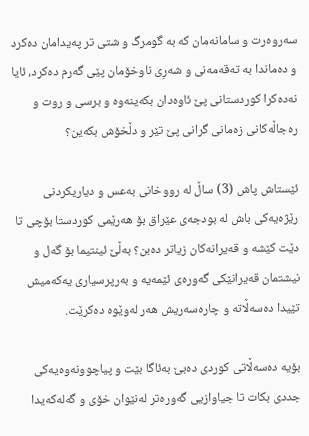سه‌روه‌رت و سامانه‌مان كه‌ به‌ گومرگ و شتى تر په‌یدامان ده‌كرد و ده‌ماندا به‌ ته‌قه‌مه‌نى و شه‌رِی ناوخۆمان پێی گه‌رم ده‌كرد، ئایا نه‌ده‌كرا كوردستانى پێ ئاوه‌دان بكه‌ینه‌وه‌ و برسی و روت و ره‌جاڵه‌كانى زه‌مانى گرانى پێ تێر و دڵخۆش بكه‌ین؟

ئێستاش پاش (3) ساڵ له‌ رووخانى به‌عس و دیاریكردنى رێژه‌یه‌كی باش له‌ بودجه‌ى عێراق بۆ هه‌رێمی كوردستا بۆچی تا دێت كێشه‌ و قه‌یرانه‌كان زیاتر ده‌بن؟ به‌ڵێ ئینتیما بۆ گه‌ل و نیشتمان قه‌یرانێكی گه‌وره‌ى ئێمه‌یه‌ و به‌رپرسیارى یه‌كه‌میش تێیدا ده‌سه‌ڵاته‌ و چاره‌سه‌ریش هه‌ر له‌وێوه‌ ده‌كرێت.

بۆیه‌ ده‌سه‌ڵاتى كوردى ده‌بێ به‌ئاگا بێت و پیاچوونه‌وه‌یه‌كی جددی بكات تا جیاوازیى گه‌وره‌تر له‌نێوان خۆى و گه‌له‌كه‌یدا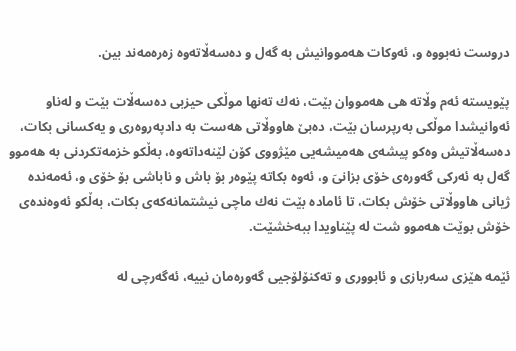دروست نه‌بووه‌ و، ئه‌وكات هه‌مووانیش به‌ گه‌ل و ده‌سه‌ڵاته‌وه‌ زه‌ره‌مه‌ند بین.

پێویسته‌ ئه‌م وڵاته‌ هی هه‌مووان بێت، نه‌ك ته‌نها موڵكی حیزبی ده‌سه‌ڵات بێت و له‌ناو ئه‌وانیشدا موڵكی به‌رپرسان بێت، ده‌بێ هاووڵاتی هه‌ست به‌ دادپه‌روه‌رى و یه‌كسانی بكات، ده‌سه‌ڵاتیش وه‌كو پیشه‌ى هه‌میشه‌یی مێژووی كۆن لێنه‌داته‌وه‌، به‌ڵكو خزمه‌تكردنى به‌ هه‌موو گه‌ل به‌ ئه‌ركی گه‌وره‌ى خۆى بزانىَ و، ئه‌وه‌ بكاته‌ پێوه‌ر بۆ باش و ناباشی بۆ خۆى و، ئه‌مه‌نده‌ ژیانی هاووڵاتى خۆش بكات، تا ئاماده‌ بێت نه‌ك ماچی نیشتمانه‌كه‌ى بكات، به‌ڵكو ئه‌وه‌نده‌ى خۆش بوێت هه‌موو شت له‌ پێناویدا ببه‌خشێت.

ئێمه‌ هێزی سه‌ربازى و ئابوورى و ته‌كنۆلۆجیی گه‌وره‌مان نییه‌، ئه‌گه‌رچی له‌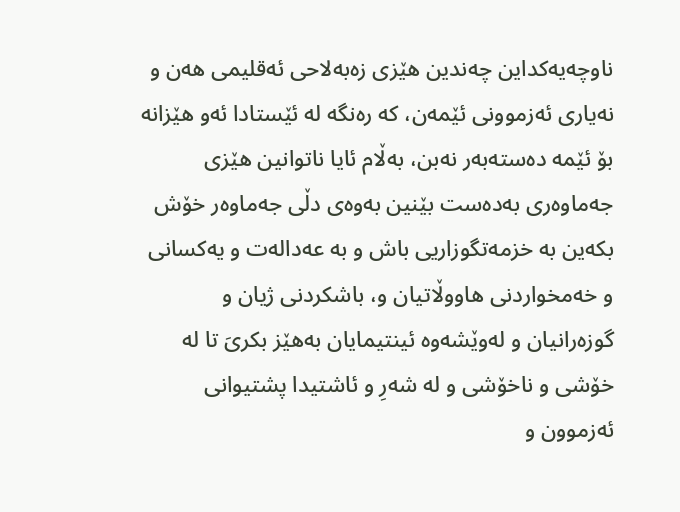ناوچه‌یه‌كداین چه‌ندین هێزی زه‌به‌لاحی ئه‌قلیمی هه‌ن و نه‌یارى ئه‌زموونى ئێمه‌ن، كه‌ ره‌نگه‌ له‌ ئێستادا ئه‌و هێزانه‌ بۆ ئێمه‌ ده‌سته‌به‌ر نه‌بن، به‌ڵام ئایا ناتوانین هێزی جه‌ماوه‌رى به‌ده‌ست بێنین به‌وه‌ى دڵی جه‌ماوه‌ر خۆش بكه‌ین به‌ خزمه‌تگوزاریى باش و به‌ عه‌داله‌ت و یه‌كسانی و خه‌مخواردنى هاووڵاتیان و، باشكردنى ژیان و گوزه‌رانیان و له‌وێشه‌وه‌ ئینتیمایان به‌هێز بكرىَ تا له‌ خۆشی و ناخۆشی و له‌ شه‌رِ و ئاشتیدا پشتیوانى ئه‌زموون و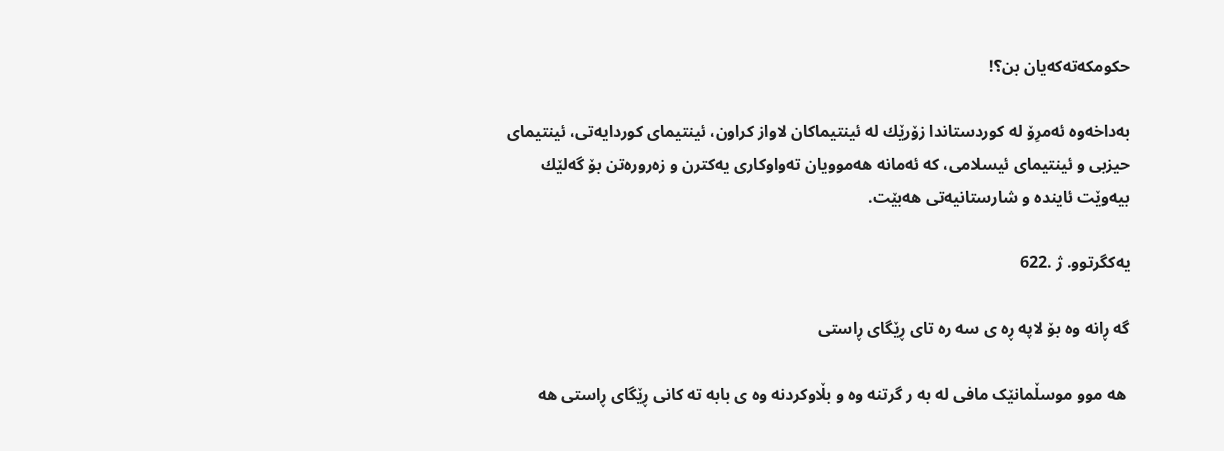حكومكه‌ته‌كه‌یان بن؟!

به‌داخه‌وه‌ ئه‌مرِۆ له‌ كوردستاندا زۆرێك له‌ ئینتیماكان لاواز كراون، ئینتیمای كوردایه‌تى، ئینتیماى حیزبی و ئینتیماى ئیسلامی، كه‌ ئه‌مانه‌ هه‌موویان ته‌واوكارى یه‌كترن و زه‌روره‌تن بۆ گه‌لێك بیه‌وێت ئاینده‌ و شارستانیه‌تى هه‌بێت.

یه‌كگرتوو. ژ .622

گه ڕانه وه بۆ لاپه ڕه ی سه ره تای ڕێگای ڕاستی

 هه موو موسڵمانێک مافی له به ر گرتنه وه و بڵاوکردنه وه ی بابه ته کانی ڕێگای ڕاستی هه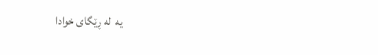یه  له ڕێگای خوادا